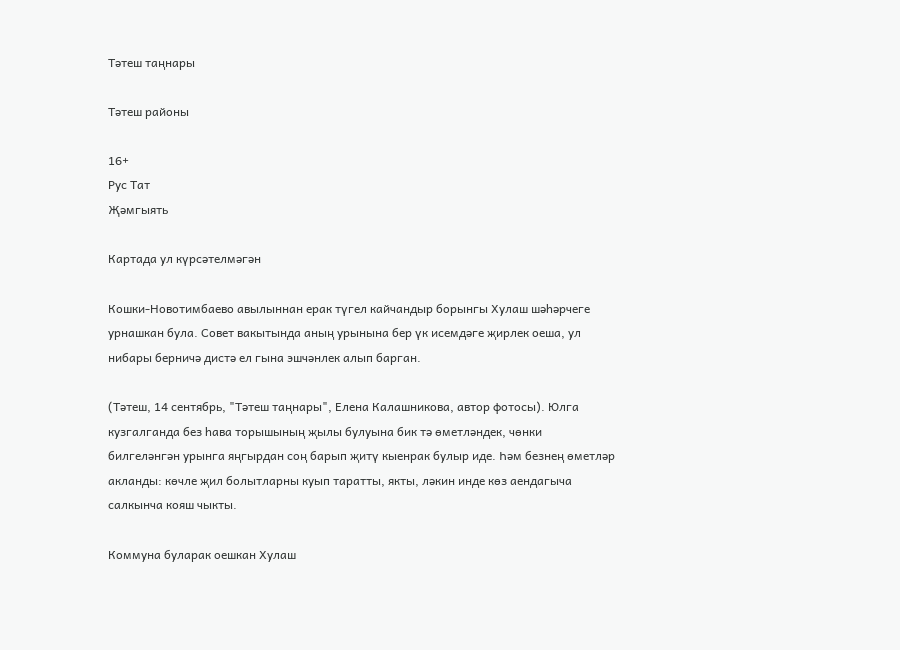Тәтеш таңнары

Тәтеш районы

16+
Рус Тат
Җәмгыять

Картада ул күрсәтелмәгән

Кошки-Новотимбаево авылыннан ерак түгел кайчандыр борынгы Хулаш шәһәрчеге урнашкан була. Совет вакытында аның урынына бер үк исемдәге җирлек оеша, ул нибары берничә дистә ел гына эшчәнлек алып барган.

(Тәтеш, 14 сентябрь, "Тәтеш таңнары", Елена Калашникова, автор фотосы). Юлга кузгалганда без һава торышының җылы булуына бик тә өметләндек, чөнки билгеләнгән урынга яңгырдан соң барып җитү кыенрак булыр иде. Һәм безнең өметләр акланды: көчле җил болытларны куып таратты, якты, ләкин инде көз аендагыча салкынча кояш чыкты.

Коммуна буларак оешкан Хулаш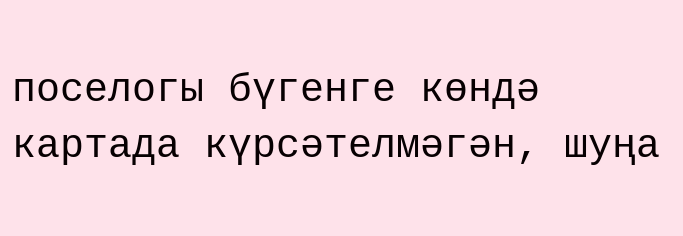поселогы бүгенге көндә картада күрсәтелмәгән, шуңа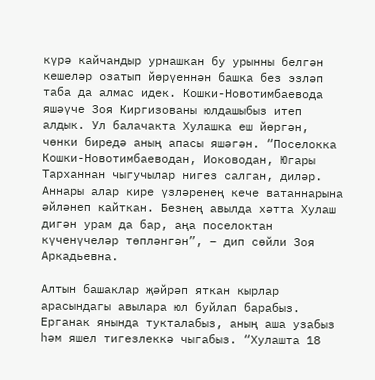күрә кайчандыр урнашкан бу урынны белгән кешеләр озатып йөрүеннән башка без эзләп таба да алмас идек. Кошки-Новотимбаевода яшәүче Зоя Киргизованы юлдашыбыз итеп алдык. Ул балачакта Хулашка еш йөргән, чөнки биредә аның апасы яшәгән. “Поселокка Кошки-Новотимбаеводан, Иоководан, Югары Тарханнан чыгучылар нигез салган, диләр. Аннары алар кире үзләренең кече ватаннарына әйләнеп кайткан. Безнең авылда хәтта Хулаш дигән урам да бар, аңа поселоктан күченүчеләр төпләнгән”, – дип сөйли Зоя Аркадьевна.

Алтын башаклар җәйрәп яткан кырлар арасындагы авылара юл буйлап барабыз. Ерганак янында тукталабыз, аның аша узабыз һәм яшел тигезлеккә чыгабыз. “Хулашта 18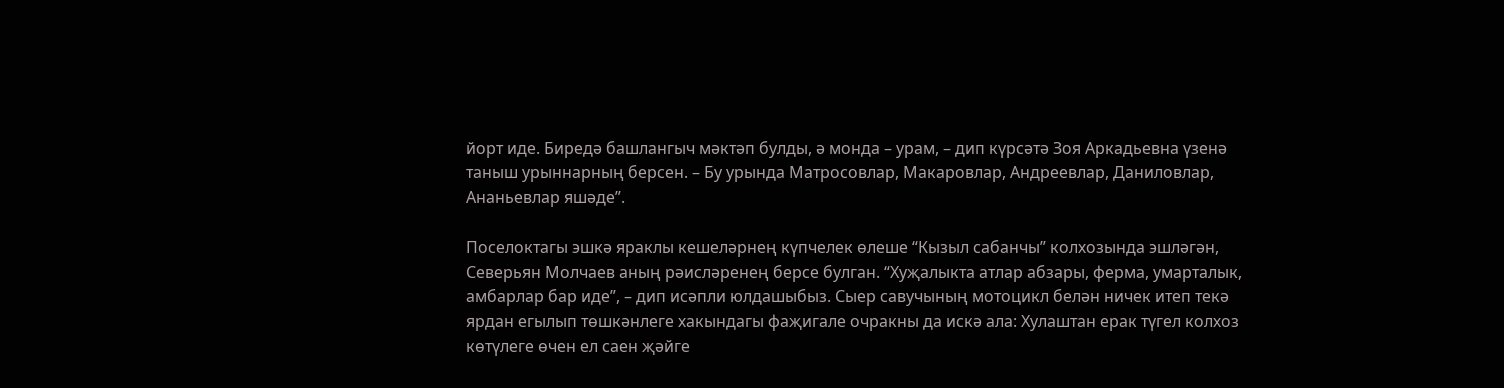йорт иде. Биредә башлангыч мәктәп булды, ә монда – урам, – дип күрсәтә Зоя Аркадьевна үзенә таныш урыннарның берсен. – Бу урында Матросовлар, Макаровлар, Андреевлар, Даниловлар, Ананьевлар яшәде”.

Поселоктагы эшкә яраклы кешеләрнең күпчелек өлеше “Кызыл сабанчы” колхозында эшләгән, Северьян Молчаев аның рәисләренең берсе булган. “Хуҗалыкта атлар абзары, ферма, умарталык, амбарлар бар иде”, – дип исәпли юлдашыбыз. Сыер савучының мотоцикл белән ничек итеп текә ярдан егылып төшкәнлеге хакындагы фаҗигале очракны да искә ала: Хулаштан ерак түгел колхоз көтүлеге өчен ел саен җәйге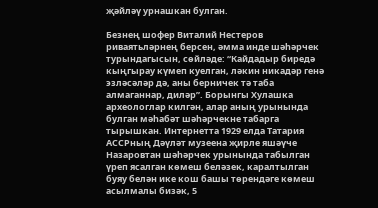җәйләү урнашкан булган.

Безнең шофер Виталий Нестеров риваятьләрнең берсен, әмма инде шәһәрчек турындагысын, сөйләде: “Кайдадыр биредә кыңгырау күмеп куелган, ләкин никадәр генә эзләсәләр дә, аны берничек тә таба алмаганнар, диләр”. Борынгы Хулашка археологлар килгән, алар аның урынында булган мәһабәт шәһәрчекне табарга тырышкан. Интернетта 1929 елда Татария АССРның Дәүләт музеена җирле яшәүче Назаровтан шәһәрчек урынында табылган үреп ясалган көмеш беләзек, каралтылган буяу белән ике кош башы төрендәге көмеш асылмалы бизәк, 5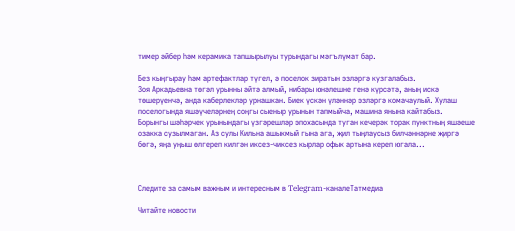тимер әйбер һәм керамика тапшырылуы турындагы мәгълүмат бар.

Без кыңгырау һәм артефактлар түгел, ә поселок зиратын эзләргә кузгалабыз.
Зоя Аркадьевна төгәл урынны әйтә алмый, нибары юнәлешне генә күрсәтә, аның искә төшерүенчә, анда каберлекләр урнашкан. Биек үскән үләннәр эзләргә комачаулый. Хулаш поселогында яшәүчеләрнең соңгы сыеныр урынын тапмыйча, машина янына кайтабыз.
Борынгы шәһәрчек урынындагы үзгәрешләр эпохасында туган кечерәк торак пунктның яшәеше озакка сузылмаган. Аз сулы Кильна ашыкмый гына ага, җил тыңлаусыз билчәннәрне җиргә бөгә, яңа уңыш өлгереп килгән иксез-чиксез кырлар офык артына кереп югала...



Следите за самым важным и интересным в Telegram-каналеТатмедиа

Читайте новости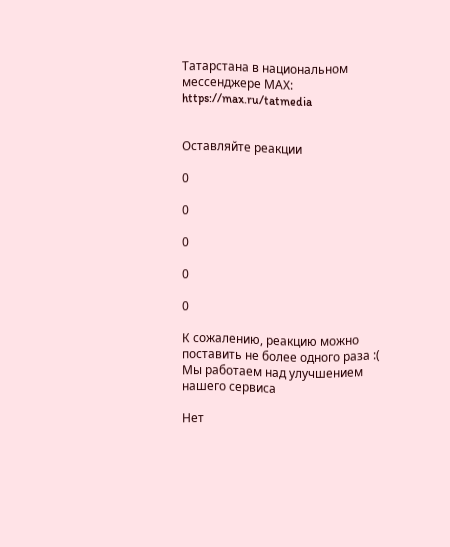Татарстана в национальном мессенджере MАХ: https://max.ru/tatmedia


Оставляйте реакции

0

0

0

0

0

К сожалению, реакцию можно поставить не более одного раза :(
Мы работаем над улучшением нашего сервиса

Нет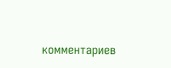комментариев